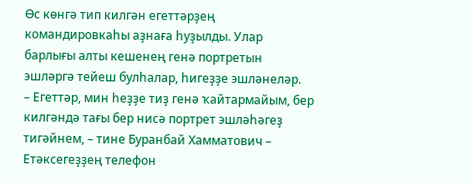Өс көнгә тип килгән егеттәрҙең командировкаһы аҙнаға һуҙылды. Улар барлығы алты кешенең генә портретын эшләргә тейеш булһалар, һигеҙҙе эшләнеләр.
– Егеттәр, мин һеҙҙе тиҙ генә ҡайтармайым, бер килгәндә тағы бер нисә портрет эшләһәгеҙ тигәйнем, – тине Буранбай Хамматович – Етәксегеҙҙең телефон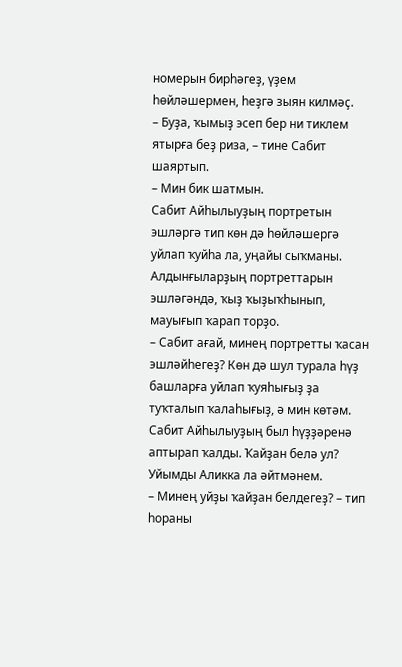номерын бирһәгеҙ, үҙем һөйләшермен, һеҙгә зыян килмәҫ.
– Буҙа, ҡымыҙ эсеп бер ни тиклем ятырға беҙ риза, – тине Сабит шаяртып.
– Мин бик шатмын.
Сабит Айһылыуҙың портретын эшләргә тип көн дә һөйләшергә уйлап ҡуйһа ла, уңайы сыҡманы. Алдынғыларҙың портреттарын эшләгәндә, ҡыҙ ҡыҙыҡһынып, мауығып ҡарап торҙо.
– Сабит ағай, минең портретты ҡасан эшләйһегеҙ? Көн дә шул турала һүҙ башларға уйлап ҡуяһығыҙ ҙа туҡталып ҡалаһығыҙ, ә мин көтәм. Сабит Айһылыуҙың был һүҙҙәренә аптырап ҡалды. Ҡайҙан белә ул? Уйымды Аликка ла әйтмәнем.
– Минең уйҙы ҡайҙан белдегеҙ? – тип һораны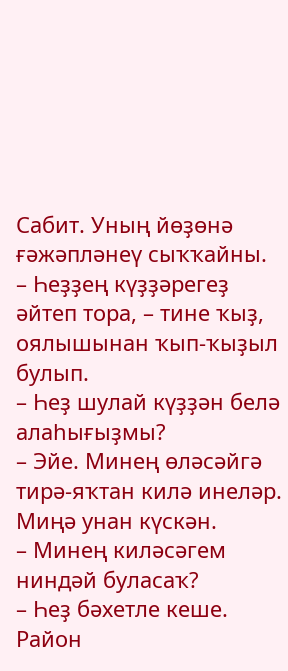Сабит. Уның йөҙөнә ғәжәпләнеү сыҡҡайны.
– Һеҙҙең күҙҙәрегеҙ әйтеп тора, – тине ҡыҙ, оялышынан ҡып-ҡыҙыл булып.
– Һеҙ шулай күҙҙән белә алаһығыҙмы?
– Эйе. Минең өләсәйгә тирә-яҡтан килә инеләр. Миңә унан күскән.
– Минең киләсәгем ниндәй буласаҡ?
– Һеҙ бәхетле кеше. Район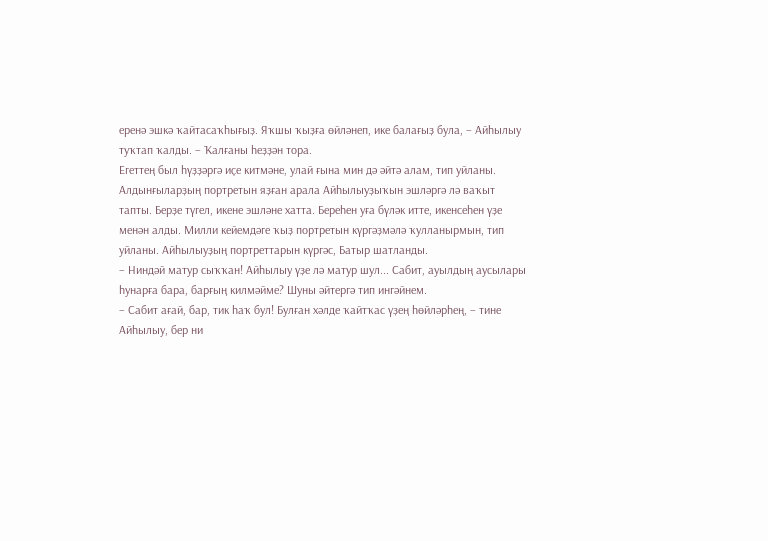еренә эшкә ҡайтасаҡһығыҙ. Яҡшы ҡыҙға өйләнеп, ике балағыҙ була, – Айһылыу туҡтап ҡалды. – Ҡалғаны һеҙҙән тора.
Егеттең был һүҙҙәргә иҫе китмәне, улай ғына мин дә әйтә алам, тип уйланы.
Алдынғыларҙың портретын яҙған арала Айһылыуҙыҡын эшләргә лә ваҡыт тапты. Берҙе түгел, икене эшләне хатта. Береһен уға бүләк итте, икенсеһен үҙе менән алды. Милли кейемдәге ҡыҙ портретын күргәҙмәлә ҡулланырмын, тип уйланы. Айһылыуҙың портреттарын күргәс, Батыр шатланды.
– Ниндәй матур сыҡҡан! Айһылыу үҙе лә матур шул... Сабит, ауылдың аусылары һунарға бара, барғың килмәйме? Шуны әйтергә тип ингәйнем.
– Сабит ағай, бар, тик һаҡ бул! Булған хәлде ҡайтҡас үҙең һөйләрһең, – тине Айһылыу, бер ни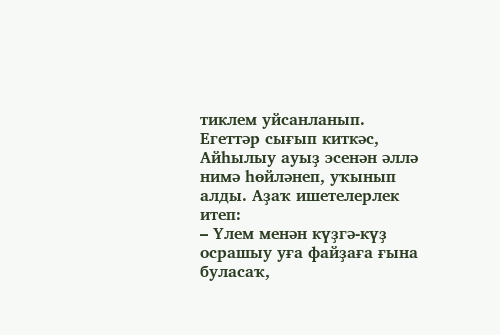тиклем уйсанланып.
Егеттәр сығып киткәс, Айһылыу ауыҙ эсенән әллә нимә һөйләнеп, уҡынып алды. Аҙаҡ ишетелерлек итеп:
– Үлем менән күҙгә-күҙ осрашыу уға файҙаға ғына буласаҡ,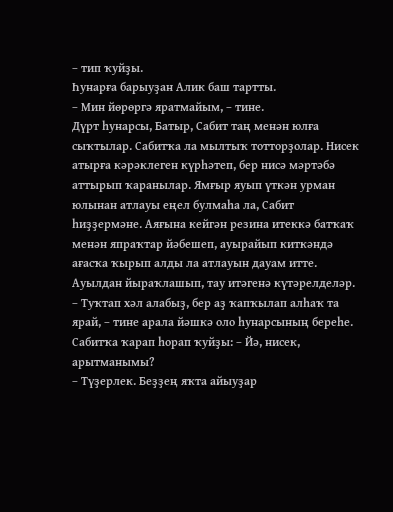– тип ҡуйҙы.
Һунарға барыуҙан Алик баш тартты.
– Мин йөрөргә яратмайым, – тине.
Дүрт һунарсы, Батыр, Сабит таң менән юлға сыҡтылар. Сабитҡа ла мылтыҡ тотторҙолар. Нисек атырға кәрәклеген күрһәтеп, бер нисә мәртәбә аттырып ҡаранылар. Ямғыр яуып үткән урман юлынан атлауы еңел булмаһа ла, Сабит һиҙҙермәне. Аяғына кейгән резина итеккә батҡаҡ менән япраҡтар йәбешеп, ауырайып киткәндә ағасҡа ҡырып алды ла атлауын дауам итте. Ауылдан йыраҡлашып, тау итәгенә күтәрелделәр.
– Туҡтап хәл алабыҙ, бер аҙ ҡапҡылап алһаҡ та ярай, – тине арала йәшкә оло һунарсының береһе. Сабитҡа ҡарап һорап ҡуйҙы: – Йә, нисек, арытманымы?
– Түҙерлек. Беҙҙең яҡта айыуҙар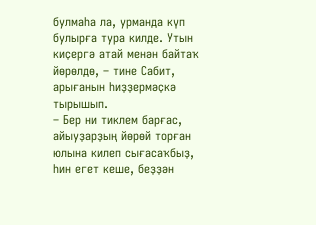булмаһа ла, урманда күп булырға тура килде. Утын киҫергә атай менән байтаҡ йөрөлдө, – тине Сабит, арығанын һиҙҙермәҫкә тырышып.
– Бер ни тиклем барғас, айыуҙарҙың йөрөй торған юлына килеп сығасаҡбыҙ, һин егет кеше, беҙҙән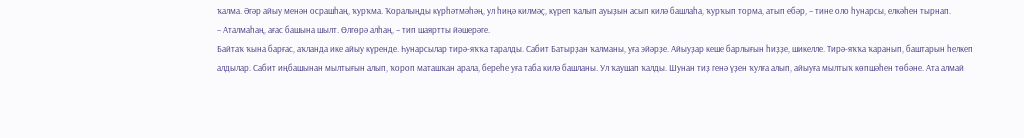ҡалма. Әгәр айыу менән осрашһаң, ҡурҡма. Ҡоралыңды күрһәтмәһәң, ул һиңә килмәҫ, күреп ҡалып ауыҙын асып килә башлаһа, ҡурҡып торма, атып ебәр, – тине оло һунарсы, елкәһен тырнап.
– Аталмаһаң, ағас башына шылт. Өлгөрә алһаң, – тип шаяртты йәшерәге.
Байтаҡ ҡына барғас, аҡланда ике айыу күренде. Һунарсылар тирә-яҡҡа таралды. Сабит Батырҙан ҡалманы, уға эйәрҙе. Айыуҙар кеше барлығын һиҙҙе, шикелле. Тирә-яҡҡа ҡаранып, баштарын һелкеп алдылар. Сабит иңбашынан мылтығын алып, ҡороп маташҡан арала, береһе уға таба килә башланы. Ул ҡаушап ҡалды. Шунан тиҙ генә үҙен ҡулға алып, айыуға мылтыҡ көпшәһен төбәне. Ата алмай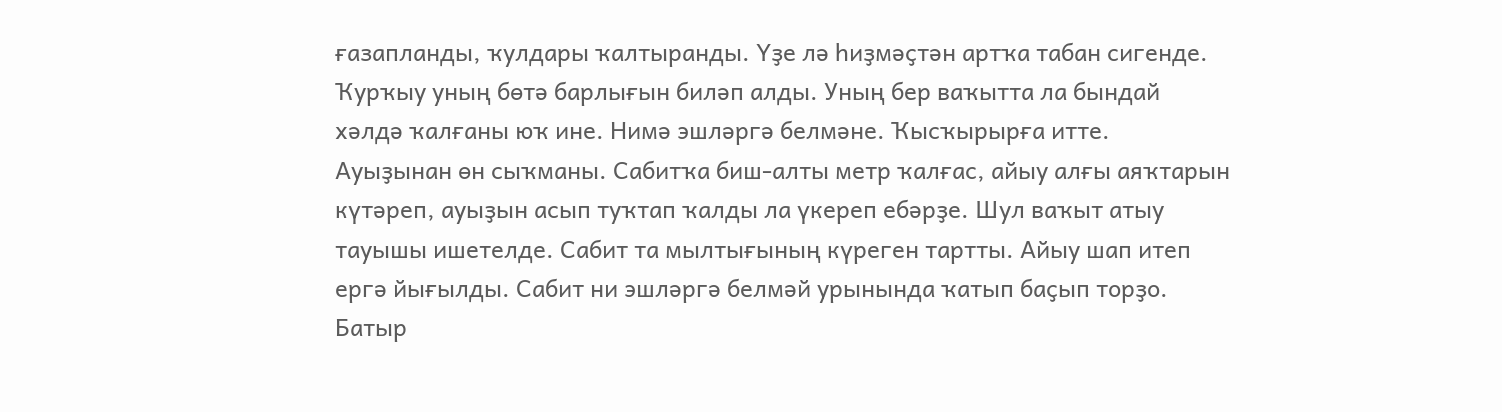ғазапланды, ҡулдары ҡалтыранды. Үҙе лә һиҙмәҫтән артҡа табан сигенде. Ҡурҡыу уның бөтә барлығын биләп алды. Уның бер ваҡытта ла бындай хәлдә ҡалғаны юҡ ине. Нимә эшләргә белмәне. Ҡысҡырырға итте. Ауыҙынан өн сыҡманы. Сабитҡа биш-алты метр ҡалғас, айыу алғы аяҡтарын күтәреп, ауыҙын асып туҡтап ҡалды ла үкереп ебәрҙе. Шул ваҡыт атыу тауышы ишетелде. Сабит та мылтығының күреген тартты. Айыу шап итеп ергә йығылды. Сабит ни эшләргә белмәй урынында ҡатып баҫып торҙо. Батыр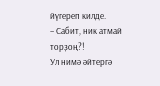йүгереп килде.
– Сабит, ник атмай торҙоң?!
Ул нимә әйтергә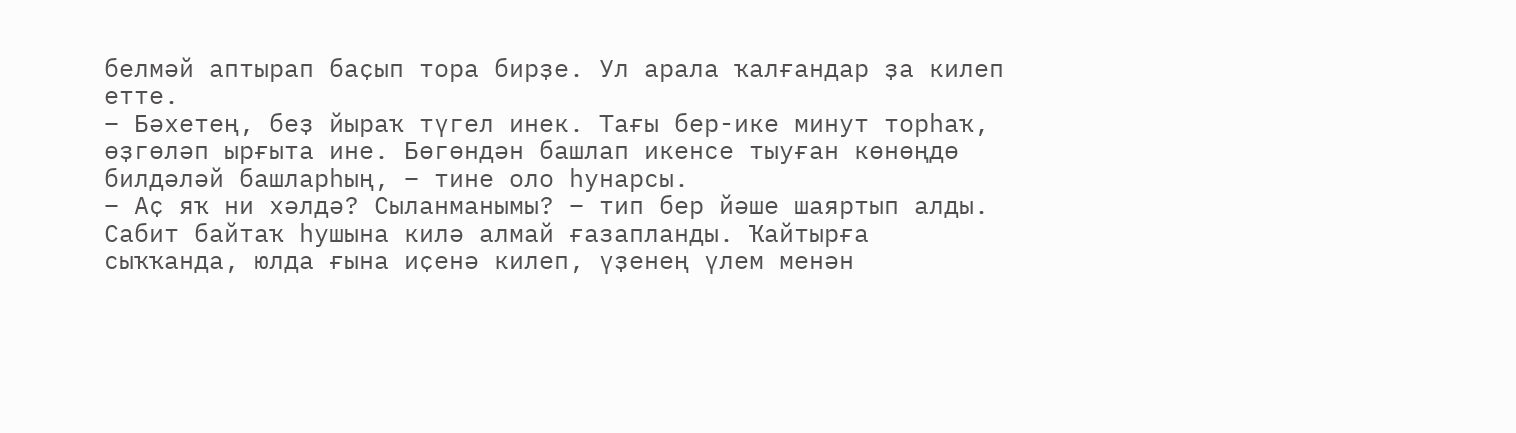белмәй аптырап баҫып тора бирҙе. Ул арала ҡалғандар ҙа килеп етте.
– Бәхетең, беҙ йыраҡ түгел инек. Тағы бер-ике минут торһаҡ, өҙгөләп ырғыта ине. Бөгөндән башлап икенсе тыуған көнөңдө билдәләй башларһың, – тине оло һунарсы.
– Аҫ яҡ ни хәлдә? Сыланманымы? – тип бер йәше шаяртып алды.
Сабит байтаҡ һушына килә алмай ғазапланды. Ҡайтырға сыҡҡанда, юлда ғына иҫенә килеп, үҙенең үлем менән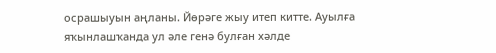осрашыуын аңланы. Йөрәге жыу итеп китте. Ауылға яҡынлашҡанда ул әле генә булған хәлде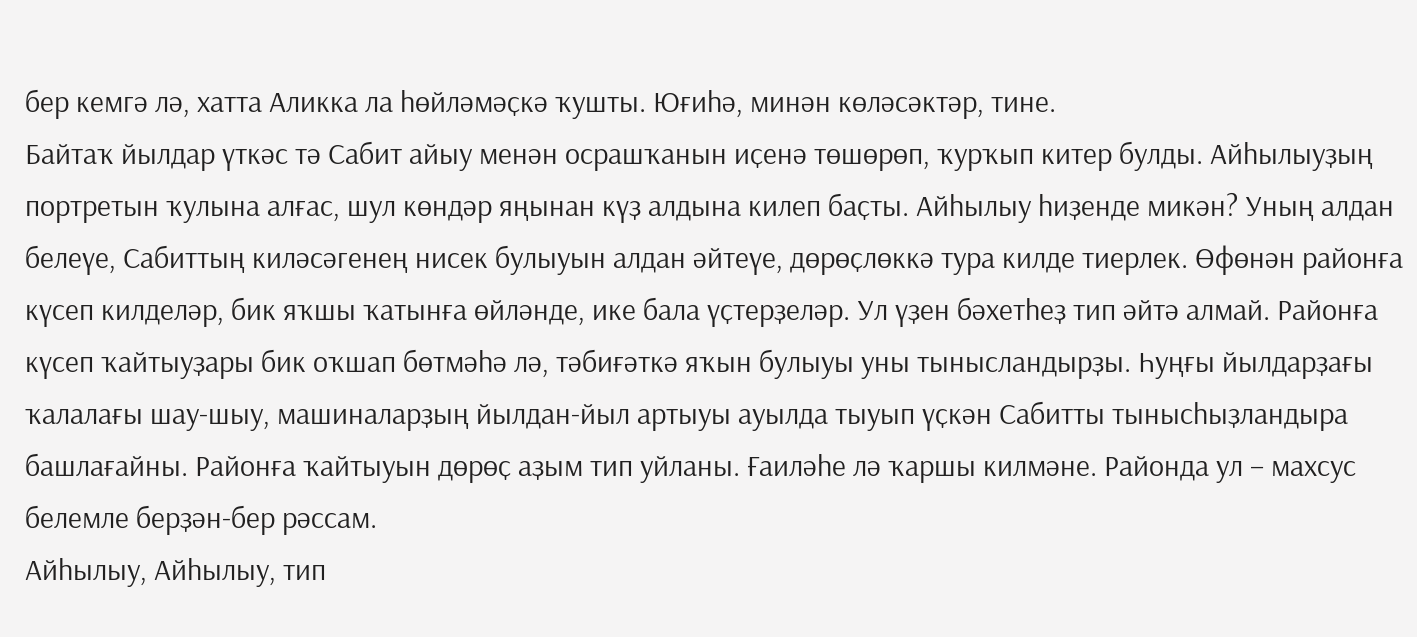бер кемгә лә, хатта Аликка ла һөйләмәҫкә ҡушты. Юғиһә, минән көләсәктәр, тине.
Байтаҡ йылдар үткәс тә Сабит айыу менән осрашҡанын иҫенә төшөрөп, ҡурҡып китер булды. Айһылыуҙың портретын ҡулына алғас, шул көндәр яңынан күҙ алдына килеп баҫты. Айһылыу һиҙенде микән? Уның алдан белеүе, Сабиттың киләсәгенең нисек булыуын алдан әйтеүе, дөрөҫлөккә тура килде тиерлек. Өфөнән районға күсеп килделәр, бик яҡшы ҡатынға өйләнде, ике бала үҫтерҙеләр. Ул үҙен бәхетһеҙ тип әйтә алмай. Районға күсеп ҡайтыуҙары бик оҡшап бөтмәһә лә, тәбиғәткә яҡын булыуы уны тынысландырҙы. Һуңғы йылдарҙағы ҡалалағы шау-шыу, машиналарҙың йылдан-йыл артыуы ауылда тыуып үҫкән Сабитты тынысһыҙландыра башлағайны. Районға ҡайтыуын дөрөҫ аҙым тип уйланы. Ғаиләһе лә ҡаршы килмәне. Районда ул – махсус белемле берҙән-бер рәссам.
Айһылыу, Айһылыу, тип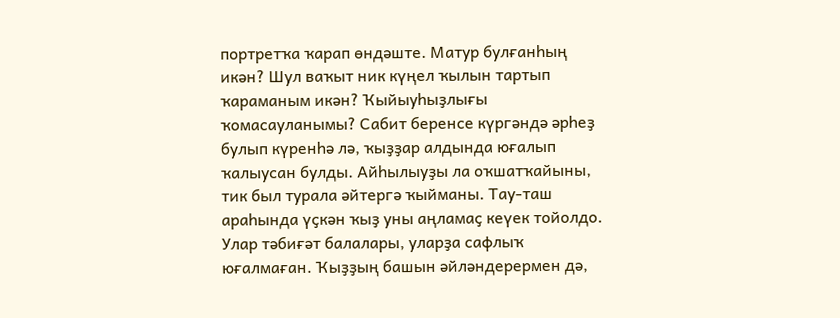портретҡа ҡарап өндәште. Матур булғанһың икән? Шул ваҡыт ник күңел ҡылын тартып ҡараманым икән? Ҡыйыуһыҙлығы ҡомасауланымы? Сабит беренсе күргәндә әрһеҙ булып күренһә лә, ҡыҙҙар алдында юғалып ҡалыусан булды. Айһылыуҙы ла оҡшатҡайыны, тик был турала әйтергә ҡыйманы. Тау-таш араһында үҫкән ҡыҙ уны аңламаҫ кеүек тойолдо. Улар тәбиғәт балалары, уларҙа сафлыҡ юғалмаған. Ҡыҙҙың башын әйләндерермен дә,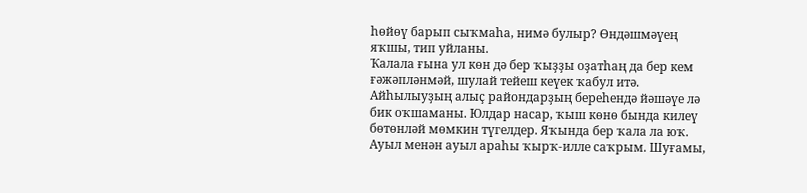һөйөү барып сыҡмаһа, нимә булыр? Өндәшмәүең яҡшы, тип уйланы.
Ҡалала ғына ул көн дә бер ҡыҙҙы оҙатһаң да бер кем ғәжәпләнмәй, шулай тейеш кеүек ҡабул итә. Айһылыуҙың алыҫ райондарҙың береһендә йәшәүе лә бик оҡшаманы. Юлдар насар, ҡыш көнө бында килеү бөтөнләй мөмкин түгелдер. Яҡында бер ҡала ла юҡ. Ауыл менән ауыл араһы ҡырҡ-илле саҡрым. Шуғамы,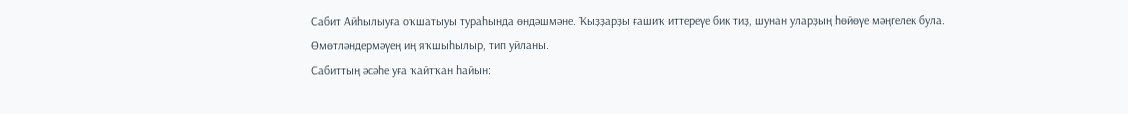Сабит Айһылыуға оҡшатыуы тураһында өндәшмәне. Ҡыҙҙарҙы ғашиҡ иттереүе бик тиҙ, шунан уларҙың һөйөүе мәңгелек була. Өмөтләндермәүең иң яҡшыһылыр, тип уйланы.
Сабиттың әсәһе уға ҡайтҡан һайын: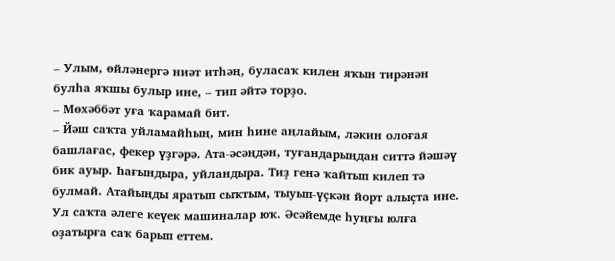– Улым, өйләнергә ниәт итһәң, буласаҡ килен яҡын тирәнән булһа яҡшы булыр ине, – тип әйтә торҙо.
– Мөхәббәт уға ҡарамай бит.
– Йәш саҡта уйламайһың, мин һине аңлайым, ләкин олоғая башлағас, фекер үҙгәрә. Ата-әсәңдән, туғандарыңдан ситтә йәшәү бик ауыр. Һағындыра, уйландыра. Тиҙ генә ҡайтып килеп тә булмай. Атайыңды яратып сыҡтым, тыуып-үҫкән йорт алыҫта ине. Ул саҡта әлеге кеүек машиналар юҡ. Әсәйемде һуңғы юлға оҙатырға саҡ барып еттем.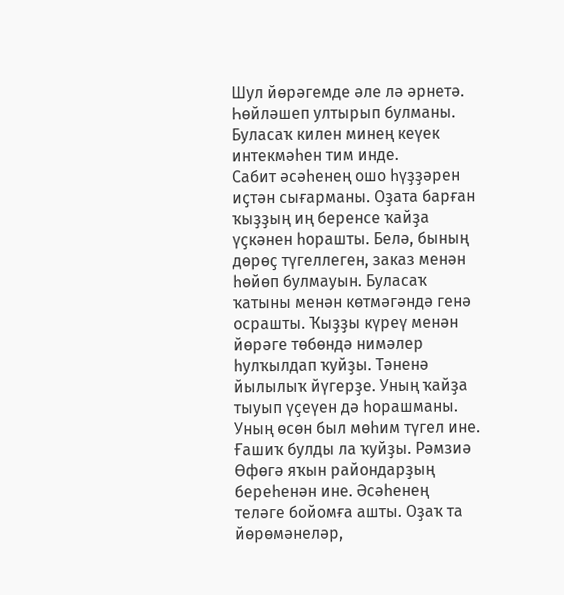Шул йөрәгемде әле лә әрнетә. Һөйләшеп ултырып булманы. Буласаҡ килен минең кеүек интекмәһен тим инде.
Сабит әсәһенең ошо һүҙҙәрен иҫтән сығарманы. Оҙата барған ҡыҙҙың иң беренсе ҡайҙа үҫкәнен һорашты. Белә, бының дөрөҫ түгеллеген, заказ менән һөйөп булмауын. Буласаҡ ҡатыны менән көтмәгәндә генә осрашты. Ҡыҙҙы күреү менән йөрәге төбөндә нимәлер һулҡылдап ҡуйҙы. Тәненә йылылыҡ йүгерҙе. Уның ҡайҙа тыуып үҫеүен дә һорашманы. Уның өсөн был мөһим түгел ине. Ғашиҡ булды ла ҡуйҙы. Рәмзиә Өфөгә яҡын райондарҙың береһенән ине. Әсәһенең теләге бойомға ашты. Оҙаҡ та йөрөмәнеләр,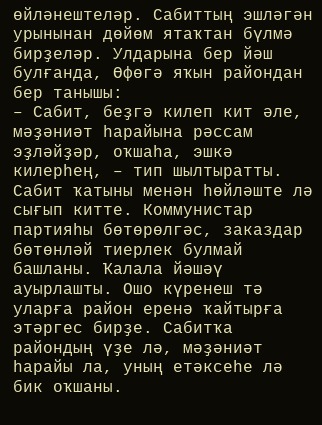өйләнештеләр. Сабиттың эшләгән урынынан дөйөм ятаҡтан бүлмә бирҙеләр. Улдарына бер йәш булғанда, Өфөгә яҡын райондан бер танышы:
– Сабит, беҙгә килеп кит әле, мәҙәниәт һарайына рәссам эҙләйҙәр, оҡшаһа, эшкә килерһең, – тип шылтыратты.
Сабит ҡатыны менән һөйләште лә сығып китте. Коммунистар партияһы бөтөрөлгәс, заказдар бөтөнләй тиерлек булмай башланы. Ҡалала йәшәү ауырлашты. Ошо күренеш тә уларға район еренә ҡайтырға этәргес бирҙе. Сабитҡа райондың үҙе лә, мәҙәниәт һарайы ла, уның етәксеһе лә бик оҡшаны.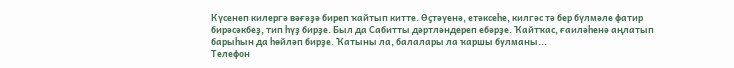Күсенеп килергә вәғәҙә биреп ҡайтып китте. Өҫтәүенә, етәксеһе, килгәс тә бер бүлмәле фатир бирәсәкбеҙ, тип һүҙ бирҙе. Был да Сабитты дәртләндереп ебәрҙе. Ҡайтҡас, ғаиләһенә аңлатып барыһын да һөйләп бирҙе. Ҡатыны ла, балалары ла ҡаршы булманы...
Телефон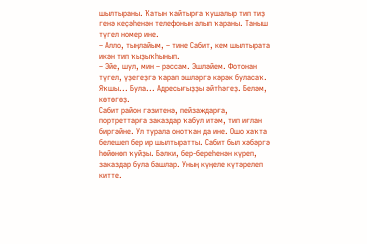шылтыраны. Ҡатын ҡайтырға ҡушалыр тип тиҙ генә кеҫәһенән телефонын алып ҡараны. Таныш түгел номер ине.
– Алло, тыңлайым, – тине Сабит, кем шылтырата икән тип ҡыҙыҡһынып.
– Эйе, шул, мин – рәссам. Эшләйем. Фотонан түгел, үҙегеҙгә ҡарап эшләргә кәрәк буласаҡ. Яҡшы... Була... Адресығыҙҙы әйтһәгеҙ. Беләм, көтөгөҙ.
Сабит район гәзитенә, пейзаждарға, портреттарға заказдар ҡабул итәм, тип иғлан биргәйне. Ул турала онотҡан да ине. Ошо хаҡта белешеп бер ир шылтыратты. Сабит был хәбәргә һөйөнөп ҡуйҙы. Бәлки, бер-береһенән күреп, заказдар була башлар. Уның күңеле күтәрелеп китте.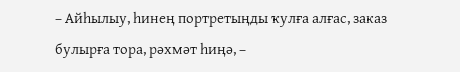– Айһылыу, һинең портретыңды ҡулға алғас, заказ булырға тора, рәхмәт һиңә, –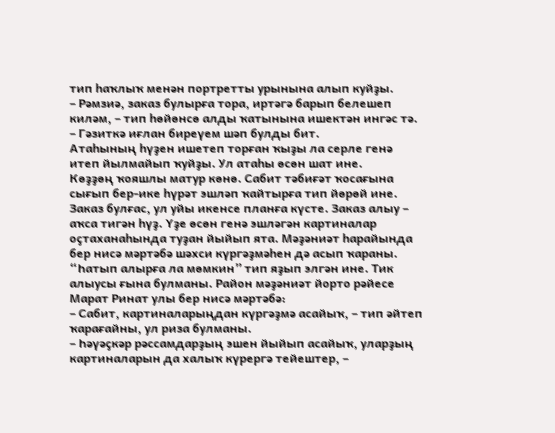тип һаҡлыҡ менән портретты урынына алып куйҙы.
– Рәмзиә, заказ булырға тора, иртәгә барып белешеп киләм, – тип һөйөнсө алды ҡатынына ишектән ингәс тә. – Гәзиткә иғлан биреүем шәп булды бит.
Атаһының һүҙен ишетеп торған ҡыҙы ла серле генә итеп йылмайып ҡуйҙы. Ул атаһы өсөн шат ине.
Көҙҙөң ҡояшлы матур көнө. Сабит тәбиғәт ҡосағына сығып бер-ике һүрәт эшләп ҡайтырға тип йөрөй ине. Заказ булғас, ул уйы икенсе планға күсте. Заказ алыу – аҡса тигән һүҙ. Үҙе өсөн генә эшләгән картиналар оҫтаханаһында туҙан йыйып ята. Мәҙәниәт һарайында бер нисә мәртәбә шәхси күргәҙмәһен дә асып ҡараны. “Һатып алырға ла мөмкин” тип яҙып элгән ине. Тик алыусы ғына булманы. Район мәҙәниәт йорто рәйесе Марат Ринат улы бер нисә мәртәбә:
– Сабит, картиналарыңдан күргәҙмә асайыҡ, – тип әйтеп ҡарағайны, ул риза булманы.
– Һәүәҫкәр рәссамдарҙың эшен йыйып асайыҡ, уларҙың картиналарын да халыҡ күрергә тейештер, –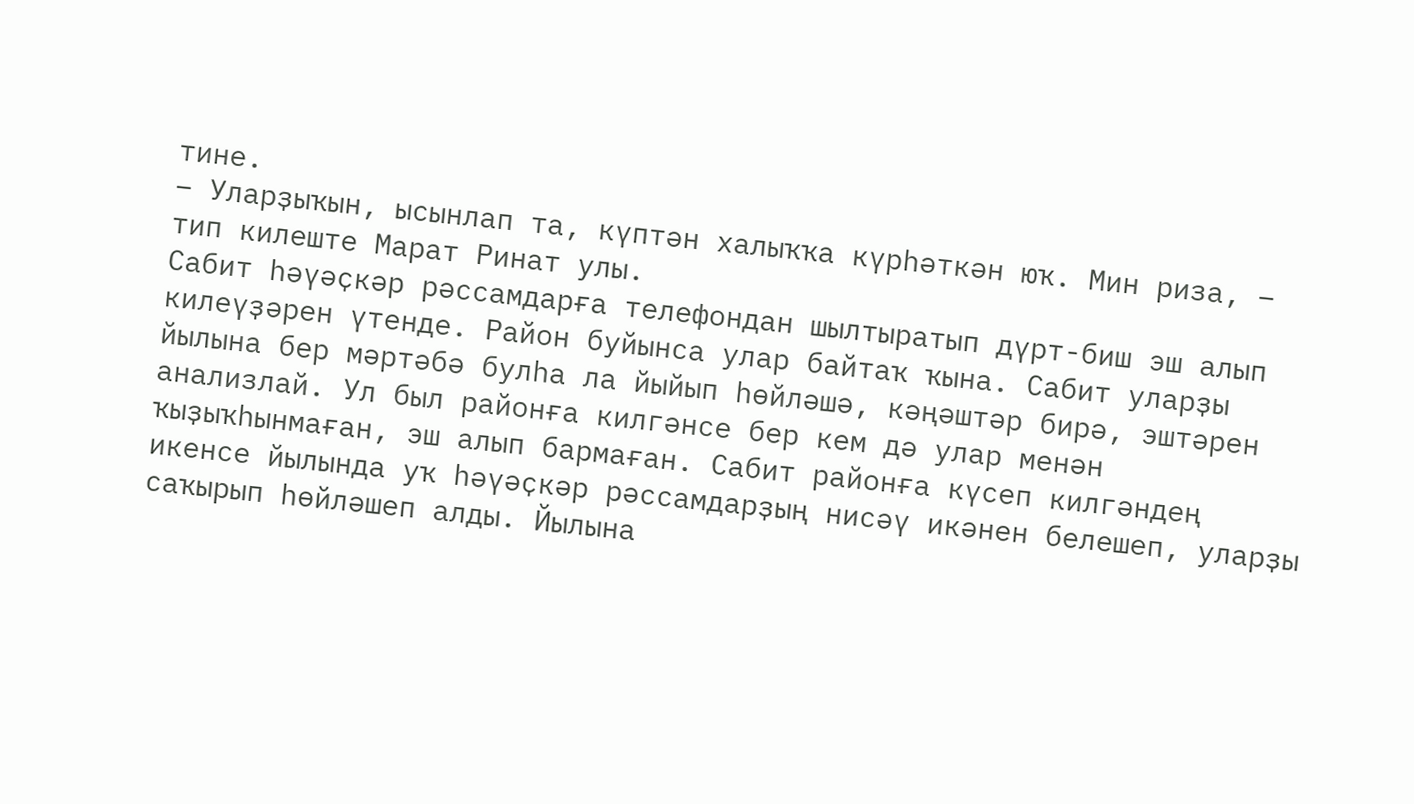тине.
– Уларҙыҡын, ысынлап та, күптән халыҡҡа күрһәткән юҡ. Мин риза, – тип килеште Марат Ринат улы.
Сабит һәүәҫкәр рәссамдарға телефондан шылтыратып дүрт-биш эш алып килеүҙәрен үтенде. Район буйынса улар байтаҡ ҡына. Сабит уларҙы йылына бер мәртәбә булһа ла йыйып һөйләшә, кәңәштәр бирә, эштәрен анализлай. Ул был районға килгәнсе бер кем дә улар менән ҡыҙыҡһынмаған, эш алып бармаған. Сабит районға күсеп килгәндең икенсе йылында уҡ һәүәҫкәр рәссамдарҙың нисәү икәнен белешеп, уларҙы саҡырып һөйләшеп алды. Йылына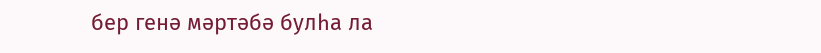бер генә мәртәбә булһа ла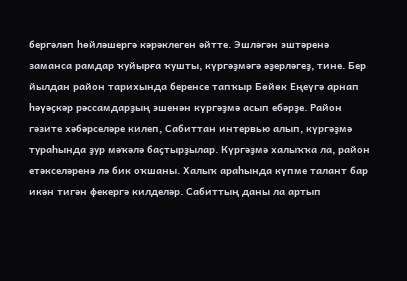бергәләп һөйләшергә кәрәклеген әйтте. Эшләгән эштәренә заманса рамдар ҡуйырға ҡушты, күргәҙмәгә әҙерләгеҙ, тине. Бер йылдан район тарихында беренсе тапҡыр Бөйөк Еңеүгә арнап һәүәҫкәр рәссамдарҙың эшенән күргәҙмә асып ебәрҙе. Район гәзите хәбәрселәре килеп, Сабиттан интервью алып, күргәҙмә тураһында ҙур мәҡәлә баҫтырҙылар. Күргәҙмә халыҡҡа ла, район етәкселәренә лә бик оҡшаны. Халыҡ араһында күпме талант бар икән тигән фекергә килделәр. Сабиттың даны ла артып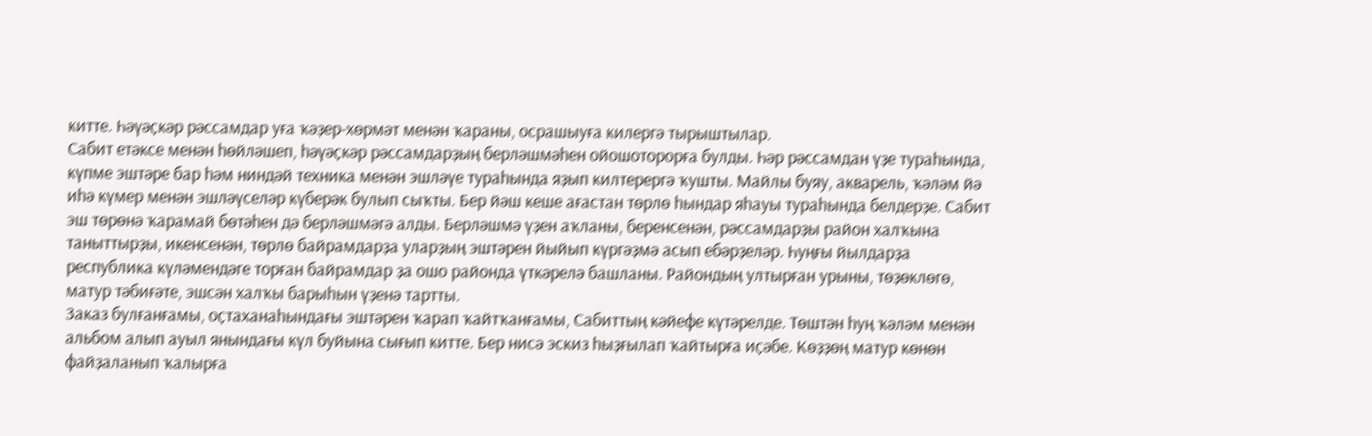китте. Һәүәҫкәр рәссамдар уға ҡәҙер-хөрмәт менән ҡараны, осрашыуға килергә тырыштылар.
Сабит етәксе менән һөйләшеп, һәүәҫкәр рәссамдарҙың берләшмәһен ойошоторорға булды. Һәр рәссамдан үҙе тураһында, күпме эштәре бар һәм ниндәй техника менән эшләүе тураһында яҙып килтерергә ҡушты. Майлы буяу, акварель, ҡәләм йә иһә күмер менән эшләүселәр күберәк булып сыҡты. Бер йәш кеше ағастан төрлө һындар яһауы тураһында белдерҙе. Сабит эш төрөнә ҡарамай бөтәһен дә берләшмәгә алды. Берләшмә үҙен аҡланы, беренсенән, рәссамдарҙы район халҡына таныттырҙы, икенсенән, төрлө байрамдарҙа уларҙың эштәрен йыйып күргәҙмә асып ебәрҙеләр. Һуңғы йылдарҙа республика күләмендәге торған байрамдар ҙа ошо районда үткәрелә башланы. Райондың ултырған урыны, төҙөклөгө, матур тәбиғәте, эшсән халҡы барыһын үҙенә тартты.
Заказ булғанғамы, оҫтаханаһындағы эштәрен ҡарап ҡайтҡанғамы, Сабиттың кәйефе күтәрелде. Төштән һуң ҡәләм менән альбом алып ауыл янындағы күл буйына сығып китте. Бер нисә эскиз һыҙғылап ҡайтырға иҫәбе. Көҙҙөң матур көнөн файҙаланып ҡалырға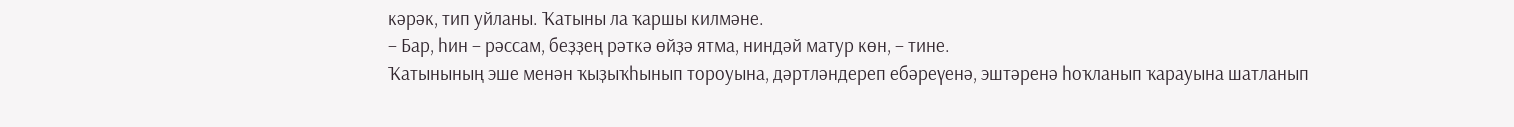кәрәк, тип уйланы. Ҡатыны ла ҡаршы килмәне.
– Бар, һин – рәссам, беҙҙең рәткә өйҙә ятма, ниндәй матур көн, – тине.
Ҡатынының эше менән ҡыҙыҡһынып тороуына, дәртләндереп ебәреүенә, эштәренә һоҡланып ҡарауына шатланып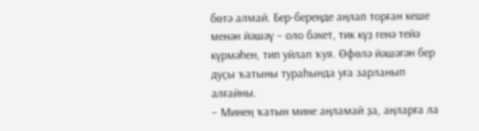бөтә алмай. Бер-береңде аңлап торған кеше менән йәшәү – оло бәхет, тик күҙ генә тейә күрмәһен, тип уйлап ҡуя. Өфөлә йәшәгән бер дуҫы ҡатыны тураһында уға зарланып алғайны.
– Минең ҡатын мине аңламай ҙа, аңларға ла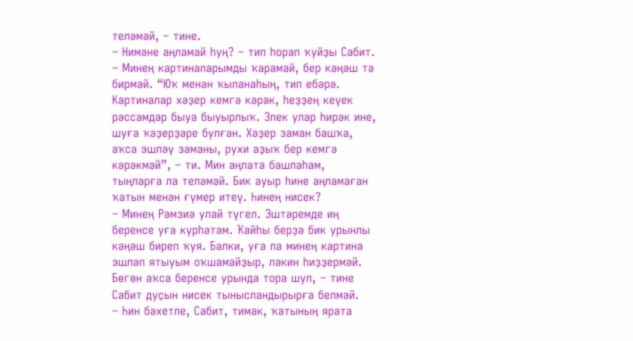теләмәй, – тине.
– Нимәне аңламай һуң? – тип һорап ҡуйҙы Сабит.
– Минең картиналарымды ҡарамай, бер кәңәш тә бирмәй. “Юҡ менән ҡыланаһың, тип ебәрә. Картиналар хәҙер кемгә кәрәк, һеҙҙең кеүек рәссамдар быуа быуырлыҡ. Элек улар һирәк ине, шуға ҡәҙерҙәре булған. Хәҙер заман башҡа, аҡса эшләү заманы, рухи аҙыҡ бер кемгә кәрәкмәй”, – ти. Мин аңлата башлаһам, тыңларға ла теләмәй. Бик ауыр һине аңламаған ҡатын менән ғүмер итеү. Һинең нисек?
– Минең Рәмзиә улай түгел. Эштәремде иң беренсе уға күрһәтәм. Ҡайһы берҙә бик урынлы кәңәш биреп ҡуя. Бәлки, уға ла минең картина эшләп ятыуым оҡшамайҙыр, ләкин һиҙҙермәй. Бөгөн аҡса беренсе урында тора шул, – тине Сабит дуҫын нисек тынысландырырға белмәй.
– Һин бәхетле, Сабит, тимәк, ҡатының ярата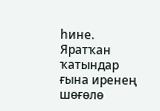һине. Яратҡан ҡатындар ғына иренең шөғөлө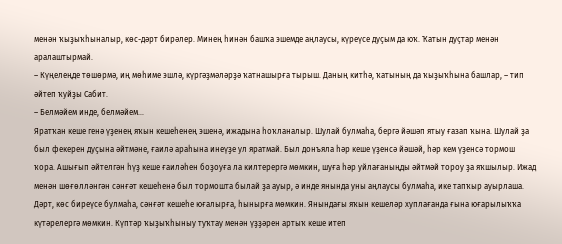менән ҡыҙыҡһыналыр, көс-дәрт бирәлер. Минең һинән башҡа эшемде аңлаусы, күреүсе дуҫым да юҡ. Ҡатын дуҫтар менән аралаштырмай.
– Күңелеңде төшөрмә, иң мөһиме эшлә, күргәҙмәләрҙә ҡатнашырға тырыш. Даның китһә, ҡатының да ҡыҙыҡһына башлар, – тип әйтеп ҡуйҙы Сабит.
– Белмәйем инде, белмәйем...
Яратҡан кеше генә үҙенең яҡын кешеһенең эшенә, ижадына һоҡланалыр. Шулай булмаһа, бергә йәшәп ятыу ғазап ҡына. Шулай ҙа был фекерен дуҫына әйтмәне, ғаилә араһына инеүҙе ул яратмай. Был донъяла һәр кеше үҙенсә йәшәй, һәр кем үҙенсә тормош ҡора. Ашығып әйтелгән һүҙ кеше ғаиләһен боҙоуға ла килтерергә мөмкин, шуға һәр уйлағаныңды әйтмәй тороу ҙа яҡшылыр. Ижад менән шөғөлләнгән сәнғәт кешеһенә был тормошта былай ҙа ауыр, ә инде янында уны аңлаусы булмаһа, ике тапҡыр ауырлаша. Дәрт, көс биреүсе булмаһа, сәнғәт кешеһе юғалырға, һынырға мөмкин. Янындағы яҡын кешеләр хуплағанда ғына юғарылыҡҡа күтәрелергә мөмкин. Күптәр ҡыҙыҡһыныу туҡтау менән үҙҙәрен артыҡ кеше итеп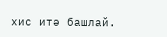хис итә башлай.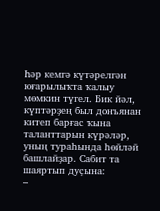Һәр кемгә күтәрелгән юғарылыҡта ҡалыу мөмкин түгел. Бик йәл, күптәрҙең был донъянан китеп барғас ҡына таланттарын күрәләр, уның тураһында һөйләй башлайҙар. Сабит та шаяртып дуҫына:
–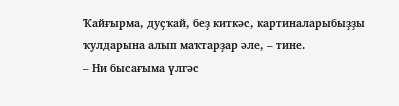Ҡайғырма, дуҫҡай, беҙ киткәс, картиналарыбыҙҙы ҡулдарына алып маҡтарҙар әле, – тине.
– Ни бысағыма үлгәс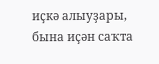иҫкә алыуҙары, бына иҫән саҡта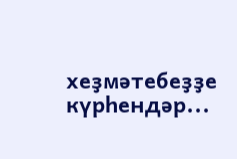хеҙмәтебеҙҙе күрһендәр...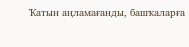Ҡатын аңламағанды, башҡаларға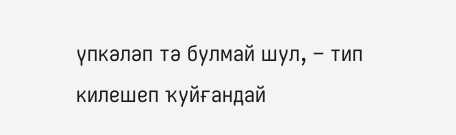үпкәләп тә булмай шул, – тип килешеп ҡуйғандай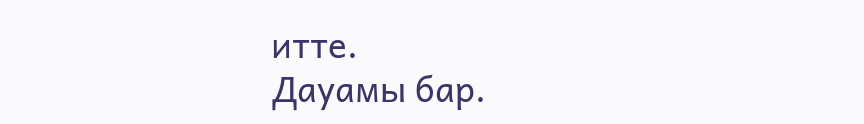итте.
Дауамы бар.